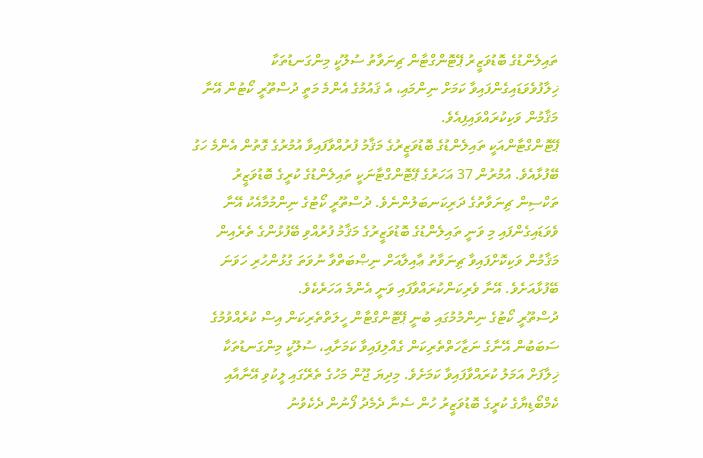ތައިލެންޑުގެ ބޮޑުވަޒީރު ޕޭޓޮންގްޓާން ޗިނަވާތު ސުލޫކީ މިންގަނޑުތަކާ ޚިލާފުވެވަޑައިގެންފައިވާ ކަމަށް ނިންމައި، އެ ޤައުމުގެ އެންމެ މަތީ ދުސްތޫރީ ކޯޓުން އޭނާ މަޤާމުން ވަކިކުރައްވައިފިއެވެ.
ޕޭޓޮންގްޓާންއަކީ ތައިލެންޑުގެ ބޮޑުވަޒީރުގެ މަޤާމު ފުރުއްވާފައިވާ އުމުރުގެ ގޮތުން އެންމެ ހަގު ބޭފުޅާއެވެ. އުމުރުން 37 އަހަރުގެ ޕޭޓޮންގްޓާނަކީ ތައިލެންޑުގެ ކުރީގެ ބޮޑުވަޒީރު ތަކްސިން ޗިނަވާތުގެ ދަރިކަނބަލުންނެވެ. ދުސްތޫރީ ކޯޓުގެ ނިންމުމާއެކު އޭނާ ވެވަޑައިގެންފައި މި ވަނީ ތައިލެންޑުގެ ބޮޑުވަޒީރުގެ މަޤާމު ފުރުއްވި ބޭފުޅުންގެ ތެރެއިން މަޤާމުން ވަކިކޮށްފައިވާ ޗިނަވާތު ޢާއިލާއަށް ނިޞްބަތްވާ ނުވަތަ ގުޅުންހުރި ހަވަނަ ބޭފުޅާއަށެވެ. އޭނާ ވެރިކަންކުރައްވާފައި ވަނީ އެންމެ އަހަރެކެވެ.
ދުސްތޫރީ ކޯޓުގެ ނިންމުމުގައި ބުނީ ޕޭޓޮންގްޓާން ހީލަތްތެރިކަން އިސް ކުރެއްވުމުގެ ސަބަބުން އޭނާގެ ނަޒާހަތްތެރިކަން ގެއްލިފައިވާ ކަމަށާއި، ސުލޫކީ މިންގަނޑުތަކާ ޚިލާފަށް އަމަލު ކުރައްވާފައިވާ ކަމަށެވެ. މިދިޔަ ޖޫން މަހުގެ ތެރޭގައި ލީކުވި އޭނާއާއި ކެމްބޯޑިޔާގެ ކުރީގެ ބޮޑުވަޒީރު ހުން ސެނާ ދެމެދު ފޯނުން ދެކެވުނު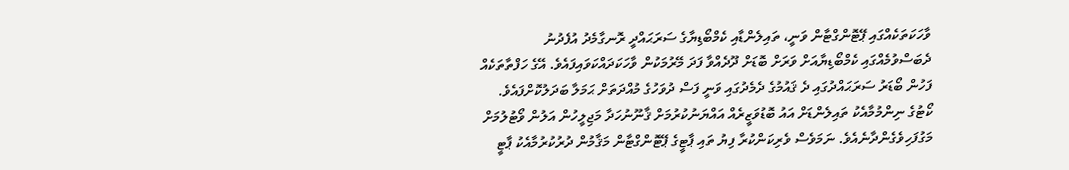ވާހަކަތަކެއްގައި ޕޭޓޮންގްޓާން ވަނީ، ތައިލެންޑާއި ކެމްބޯޑިޔާގެ ސަރަޙައްދީ ރޮނގާމެދު އުފެދުނު ދެބަސްވުމެއްގައި ކެމްބޯޑިޔާއަށް ވަރަށް ބޮޑަށް ދޫދެއްވާ ފަދަ މޭރުމަކުން ވާހަކަދައްކަވައިފައެވެ. އޭގެ ހަފްތާތަކެއް ފަހުން ބޯޑަރު ސަރަޙައްދުގައި ދެ ޤައުމުގެ ދެމެދުގައި ވަނީ ފަސް ދުވަހުގެ މުއްދަތަށް ޙަމަލާ ބަދަލުކޮށްފައެވެ.
ކޯޓުގެ ނިންމުމާއެކު ތައިލެންޑަށް އައު ބޮޑުވަޒީރެއް އައްޔަނުކުރުމަށް ޤާނޫނުހަދާ މަޖިލީހުން އަލުން ވޯޓުލުމަށް މަގުފަހިވެގެންދާނެއެވެ. ނަމަވެސް ވެރިކަންކުރާ ފިޔު ތައި ޕާޓީގެ ޕޭޓޮންގްޓާން މަޤާމުން ދުރުކުރުމާއެކު ޕާޓީ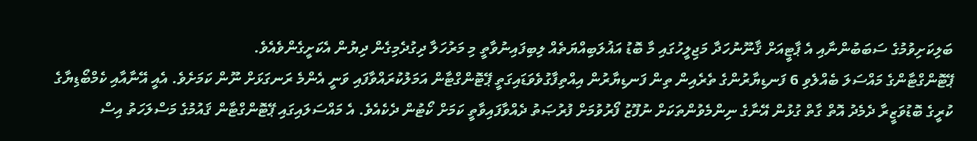ބަލިކަށިވުމުގެ ސަބަބުންނާއި އެ ޕާޓީއަށް ޤާނޫނުހަދާ މަޖިލީހުގައި މާ ބޮޑު އަޣުލަބިއްޔަތެއް ލިބިފައިނުވާތީ މި މަރުހަލާ ދިގުދެމިގެން ދިޔުން އެކަށީގެންވެއެވެ.
ޕޭޓޮންގްޓާންގެ މައްސަލަ ބެއްލެވި 6 ފަނޑިޔާރުންގެ ތެރެއިން ތިން ފަނޑިޔާރުން އިއްތިފާގުވެވަޑައިގަތީ ޕޭޓޮންގްޓާން އަމަލުކުރައްވާފައި ވަނީ އެންމެ ރަނގަޅަށް ނޫން ކަމަށެވެ. އެއީ އޭނާއާއި ކެމްބޯޑިޔާގެ ކުރީގެ ބޮޑުވަޒީރާ ދެމެދު އޮތް ގާތް ގުޅުން އޭނާގެ ނިންމެވުންތަކަށް ނުފޫޒު ފޯރުވުމަށް ފުރުޞަތު ދެއްވާފައިވާތީ ކަމަށް ކޯޓުން ދެކެއެވެ. އެ މައްސަލައިގައި ޕޭޓޮންގްޓާން ޤައުމުގެ މަސްލަހަތު އިސް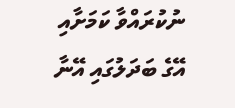ނުކުރައްވާ ކަމަށާއި އޭގެ ބަދަލުގައި އޭނާ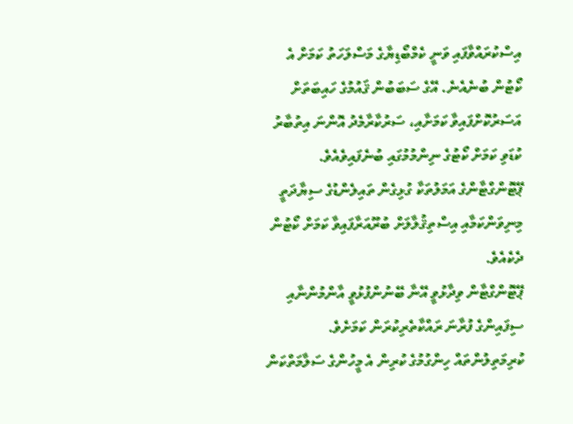އިސްކުރައްވާފައި ވަނީ ކެމްބޯޑިޔާގެ މަސްލަހަތު ކަމަށް އެ ކޯޓުން ބުނެއެނެ. އޭގެ ސަބަބުން ޤައުމުގެ ހައިބަތަށް އަސަރުކޮށްފައިވާ ކަމަށާއި، ސަރުކާރާމެދު އޮންނަ އިތުބާރު ކުޑަވި ކަމަށް ކޯޓުގެ ނިންމުމުގައި ބުނެފައިވެއެވެ. ޕޭޓޮންގްޓާންގެ އަމަލުތަކާ ގުޅިގެން ތައިލެންޑުގެ ސިޔާދަތީ މިނިވަންކަމާއި އިސްތިޤުލާލަށް ބުރޫއަރާފައިވާ ކަމަށް ކޯޓުން ދެކެއެވެ.
ޕޭޓޮންގްޓާން ވިދާޅުވީ އޭނާ ބޭނުންފުޅުވީ އާންމުންނާއި ސިފައިންގެ ފުރާނަ ރައްކާތެރިކުރަން ކަމަށެވެ. ކުރިމަތިލުންތައް ހިންގުމުގެ ކުރިން އެ މީހުންގެ ސަލާމަތްކަން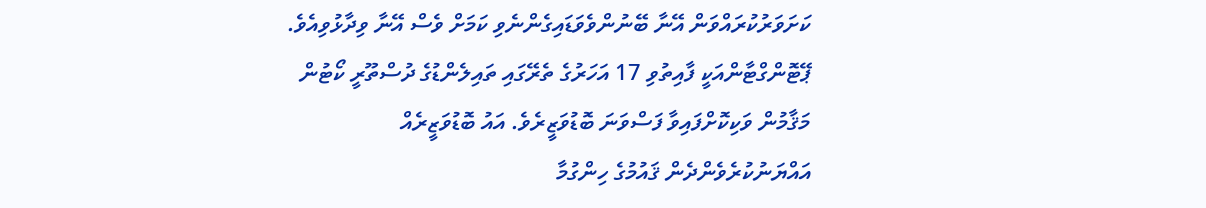ކަށަވަރުކުރައްވަން އޭނާ ބޭނުންވެވަޑައިގެންނެވި ކަމަށް ވެސް އޭނާ ވިދާޅުވިއެވެ.
ޕޭޓޮންގްޓާންއަކީ ފާއިތުވި 17 އަހަރުގެ ތެރޭގައި ތައިލެންޑުގެ ދުސްތޫރީ ކޯޓުން މަޤާމުން ވަކިކޮށްފައިވާ ފަސްވަނަ ބޮޑުވަޒީރެވެ. އައު ބޮޑުވަޒީރެއް އައްޔަނުކުރެވެންދެން ޤައުމުގެ ހިންގުމާ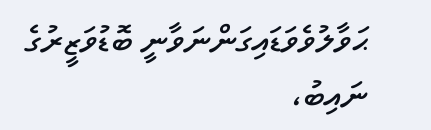ޙަވާލުވެވަޑައިގަންނަވާނީ ބޮޑުވަޒީރުގެ ނައިބު،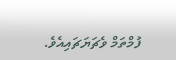ފުމްތަމް ވެޗަޔަޗައިއެވެ.